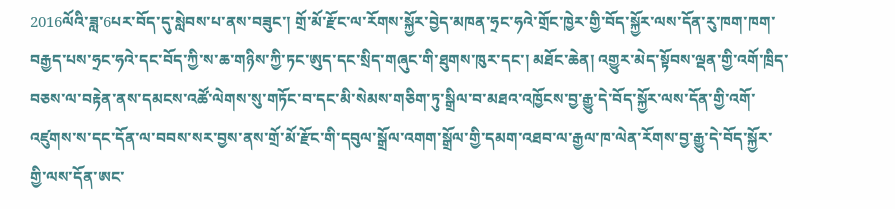2016ལོའི་ཟླ་6པར་བོད་དུ་སླེབས་པ་ནས་བཟུང་། གྲོ་མོ་རྫོང་ལ་རོགས་སྐྱོར་བྱེད་མཁན་ཧྲང་ཧའེ་གྲོང་ཁྱེར་གྱི་བོད་སྐྱོར་ལས་དོན་རུ་ཁག་ཁག་བརྒྱད་པས་ཧྲང་ཧའེ་དང་བོད་ཀྱི་ས་ཆ་གཉིས་ཀྱི་ཏང་ཨུད་དང་སྲིད་གཞུང་གི་ཐུགས་ཁུར་དང་། མཐོང་ཆེན། འགྱུར་མེད་སྟོབས་ལྡན་གྱི་འགོ་ཁྲིད་བཅས་ལ་བརྟེན་ནས་དམངས་འཚོ་ལེགས་སུ་གཏོང་བ་དང་མི་སེམས་གཅིག་ཏུ་སྒྲིལ་བ་མཐའ་འཁྱོངས་བྱ་རྒྱུ་དེ་བོད་སྐྱོར་ལས་དོན་གྱི་འགོ་འཛུགས་ས་དང་དོན་ལ་བབས་སར་བྱས་ནས་གྲོ་མོ་རྫོང་གི་དབུལ་སྒྲོལ་འགག་སྒྲོལ་གྱི་དམག་འཐབ་ལ་རྒྱལ་ཁ་ལེན་རོགས་བྱ་རྒྱུ་དེ་བོད་སྐྱོར་གྱི་ལས་དོན་ཨང་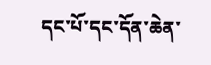དང་པོ་དང་དོན་ཆེན་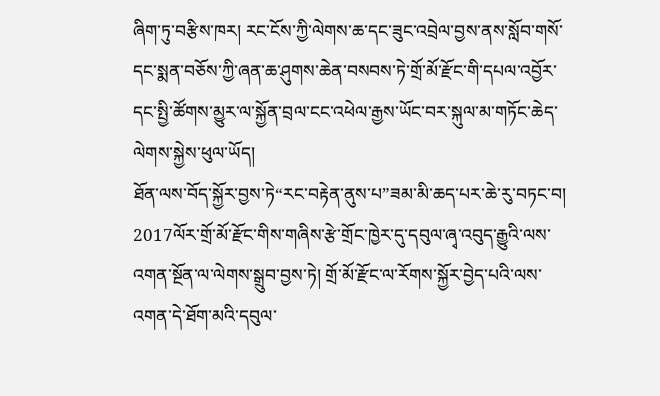ཞིག་ཏུ་བརྩིས་ཁར། རང་ངོས་ཀྱི་ལེགས་ཆ་དང་ཟུང་འབྲེལ་བྱས་ནས་སློབ་གསོ་དང་སྨན་བཅོས་ཀྱི་ཞན་ཆ་ཤུགས་ཆེན་བསབས་ཏེ་གྲོ་མོ་རྫོང་གི་དཔལ་འབྱོར་དང་སྤྱི་ཚོགས་མྱུར་ལ་སྐྱོན་བྲལ་ངང་འཕེལ་རྒྱས་ཡོང་བར་སྐུལ་མ་གཏོང་ཆེད་ལེགས་སྐྱེས་ཕུལ་ཡོད།
ཐོན་ལས་བོད་སྐྱོར་བྱས་ཏེ“རང་བརྟེན་ནུས་པ”ཟམ་མི་ཆད་པར་ཆེ་རུ་བཏང་བ།
2017ལོར་གྲོ་མོ་རྫོང་གིས་གཞིས་རྩེ་གྲོང་ཁྱེར་དུ་དབུལ་ཞྭ་འབུད་རྒྱུའི་ལས་འགན་སྔོན་ལ་ལེགས་སྒྲུབ་བྱས་ཏེ། གྲོ་མོ་རྫོང་ལ་རོགས་སྐྱོར་བྱེད་པའི་ལས་འགན་དེ་ཐོག་མའི་དབུལ་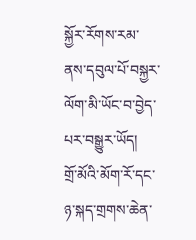སྐྱོར་རོགས་རམ་ནས་དབུལ་པོ་བསྐྱར་ལོག་མི་ཡོང་བ་བྱེད་པར་བསྒྱུར་ཡོད།
གྲོ་མོའི་མོག་རོ་དང་ཉ་སྐད་གྲགས་ཆེན་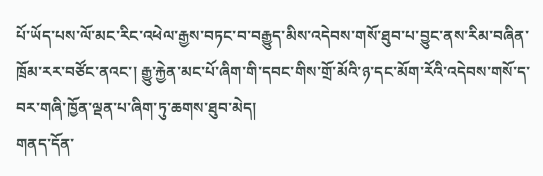པོ་ཡོད་པས་ལོ་མང་རིང་འཕེལ་རྒྱས་བཏང་བ་བརྒྱུད་མིས་འདེབས་གསོ་ཐུབ་པ་བྱུང་ནས་རིམ་བཞིན་ཁྲོམ་རར་བཙོང་ནའང་། རྒྱུ་རྐྱེན་མང་པོ་ཞིག་གི་དབང་གིས་གྲོ་མོའི་ཉ་དང་མོག་རོའི་འདེབས་གསོ་ད་བར་གཞི་ཁྱོན་ལྡན་པ་ཞིག་ཏུ་ཆགས་ཐུབ་མེད།
གནད་དོན་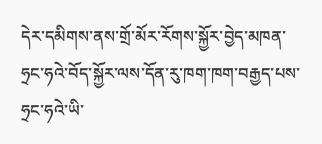དེར་དམིགས་ནས་གྲོ་མོར་རོགས་སྐྱོར་བྱེད་མཁན་ཧྲང་ཧའེ་བོད་སྐྱོར་ལས་དོན་རུ་ཁག་ཁག་བརྒྱད་པས་ཧྲང་ཧའེ་ཡི་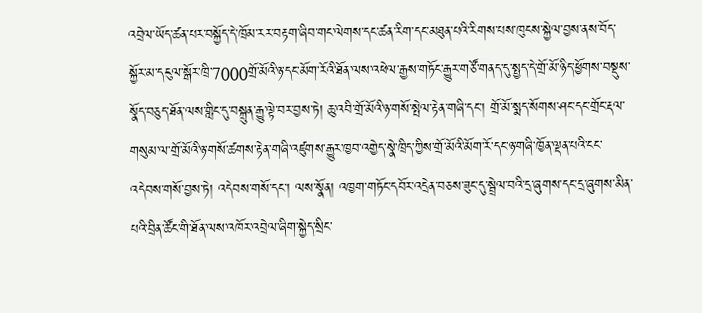འབྲེལ་ཡོད་ཚན་པར་བསྐྱོད་དེ་ཁྲོམ་རར་བརྟག་ཞིབ་གང་ལེགས་དང་ཚན་རིག་དང་མཐུན་པའི་རིགས་པས་ཁུངས་སྐྱེལ་བྱས་ནས་བོད་སྐྱོར་མ་དངུལ་སྒོར་ཁྲི་7000གྲོ་མོའི་ཉ་དང་མོག་རོའི་ཐོན་ལས་འཕེལ་རྒྱས་གཏོང་རྒྱུར་གཙོ་གནད་དུ་སྤྱད་དེ་གྲོ་མོ་ཉིད་ཕྱོགས་བསྡུས་སྣོད་བཅུད་ཐོན་ལས་གླིང་དུ་བསྐྲུན་རྒྱུ་ལྟེ་བར་བྱས་ཏེ། ཆུ་འབི་གྲོ་མོའི་ཉ་གསོ་སྤེལ་རྟེན་གཞི་དང་། གྲོ་མོ་སྨད་སོགས་ཤང་དང་གྲོང་རྡལ་གསུམ་ལ་གྲོ་མོའི་ཉ་གསོ་ཚགས་རྟེན་གཞི་འཛུགས་རྒྱུར་ཁྱབ་འགྱེད་སྣེ་ཁྲིད་ཀྱིས་གྲོ་མོའི་མོག་རོ་དང་ཉ་གཞི་ཁྱོན་ལྡན་པའི་ངང་འདེབས་གསོ་བྱས་ཏེ། འདེབས་གསོ་དང་། ལས་སྣོན། འཁྱག་གཏོང་དབོར་འདྲེན་བཅས་ཟུང་དུ་སྦྲེལ་བའི་དྲ་ཞུགས་དང་དྲ་ཞུགས་མིན་པའི་བྲིན་ཚོང་གི་ཐོན་ལས་འཁོར་འབྲེལ་ཞིག་སྐྱེད་སྲིང་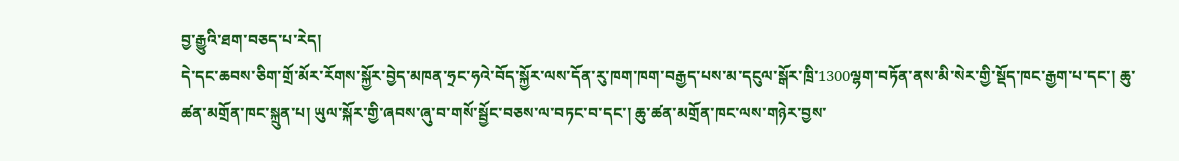བྱ་རྒྱུའི་ཐག་བཅད་པ་རེད།
དེ་དང་ཆབས་ཅིག་གྲོ་མོར་རོགས་སྐྱོར་བྱེད་མཁན་ཧྲང་ཧའེ་བོད་སྐྱོར་ལས་དོན་རུ་ཁག་ཁག་བརྒྱད་པས་མ་དངུལ་སྒོར་ཁྲི་1300ལྷག་བཏོན་ནས་མི་སེར་གྱི་སྡོད་ཁང་རྒྱག་པ་དང་། ཆུ་ཚན་མགྲོན་ཁང་སྐྲུན་པ། ཡུལ་སྐོར་གྱི་ཞབས་ཞུ་བ་གསོ་སྦྱོང་བཅས་ལ་བཏང་བ་དང་། ཆུ་ཚན་མགྲོན་ཁང་ལས་གཉེར་བྱས་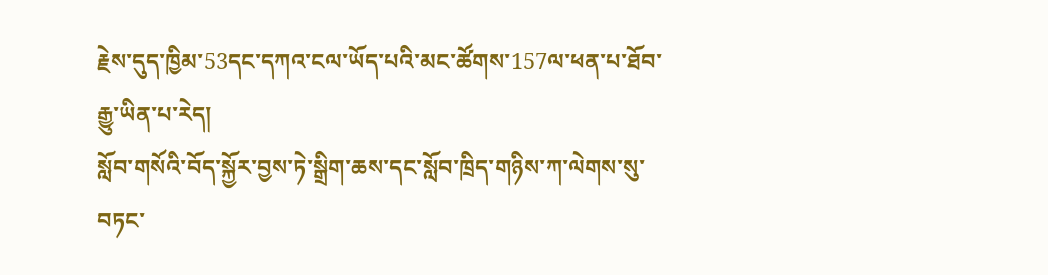རྗེས་དུད་ཁྱིམ་53དང་དཀའ་ངལ་ཡོད་པའི་མང་ཚོགས་157ལ་ཕན་པ་ཐོབ་རྒྱུ་ཡིན་པ་རེད།
སློབ་གསོའི་བོད་སྐྱོར་བྱས་ཏེ་སྒྲིག་ཆས་དང་སློབ་ཁྲིད་གཉིས་ཀ་ལེགས་སུ་བཏང་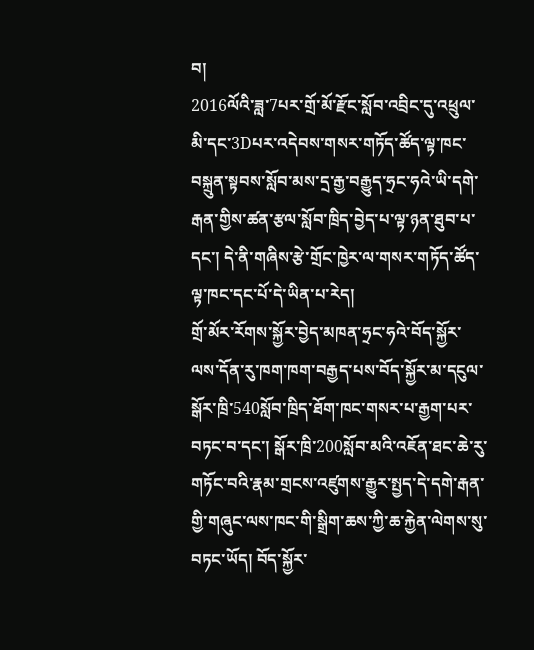བ།
2016ལོའི་ཟླ་7པར་གྲོ་མོ་རྫོང་སློབ་འབྲིང་དུ་འཕྲུལ་མི་དང་3Dཔར་འདེབས་གསར་གཏོད་ཚོད་ལྟ་ཁང་བསྐྲུན་སྟབས་སློབ་མས་དྲ་རྒྱ་བརྒྱུད་ཧྲང་ཧའེ་ཡི་དགེ་རྒན་གྱིས་ཚན་རྩལ་སློབ་ཁྲིད་བྱེད་པ་ལྟ་ཉན་ཐུབ་པ་དང་། དེ་ནི་གཞིས་རྩེ་གྲོང་ཁྱེར་ལ་གསར་གཏོད་ཚོད་ལྟ་ཁང་དང་པོ་དེ་ཡིན་པ་རེད།
གྲོ་མོར་རོགས་སྐྱོར་བྱེད་མཁན་ཧྲང་ཧའེ་བོད་སྐྱོར་ལས་དོན་རུ་ཁག་ཁག་བརྒྱད་པས་བོད་སྐྱོར་མ་དངུལ་སྒོར་ཁྲི་540སློབ་ཁྲིད་ཐོག་ཁང་གསར་པ་རྒྱག་པར་བཏང་བ་དང་། སྒོར་ཁྲི་200སློབ་མའི་འཇོན་ཐང་ཆེ་རུ་གཏོང་བའི་རྣམ་གྲངས་འཛུགས་རྒྱུར་སྤྱད་དེ་དགེ་རྒན་གྱི་གཞུང་ལས་ཁང་གི་སྒྲིག་ཆས་ཀྱི་ཆ་རྐྱེན་ལེགས་སུ་བཏང་ཡོད། བོད་སྐྱོར་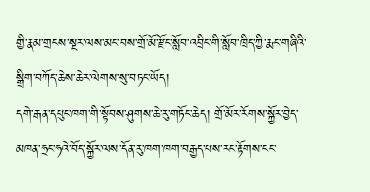གྱི་རྣམ་གྲངས་སྔར་ལས་མང་བས་གྲོ་མོ་རྫོང་སློབ་འབྲིང་གི་སློབ་ཁྲིད་ཀྱི་རྨང་གཞིའི་སྒྲིག་བཀོད་ཆེས་ཆེར་ལེགས་སུ་བཏང་ཡོད།
དགེ་རྒན་དཔུང་ཁག་གི་སྟོབས་ཤུགས་ཆེ་རུ་གཏོང་ཆེད། གྲོ་མོར་རོགས་སྐྱོར་བྱེད་མཁན་ཧྲང་ཧའེ་བོད་སྐྱོར་ལས་དོན་རུ་ཁག་ཁག་བརྒྱད་པས་རང་རྟོགས་ངང་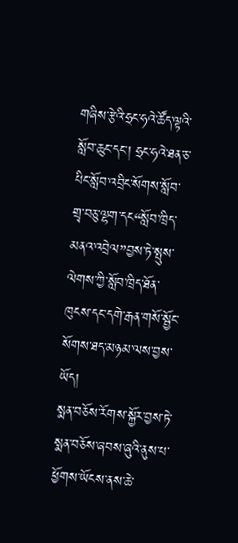གཞིས་རྩེའི་ཧྲང་ཧའེ་ཚོད་ལྟའི་སློབ་ཆུང་དང་། ཧྲང་ཧའེ་ཐན་ཅ་པིང་སློབ་འབྲིང་སོགས་སློབ་གྲྭ་བཅུ་ལྷག་དང“སློབ་ཁྲིད་མནའ་འབྲེལ”བྱས་ཏེ་སྤུས་ལེགས་ཀྱི་སློབ་ཁྲིད་ཐོན་ཁུངས་དང་དགེ་རྒན་གསོ་སྦྱོང་སོགས་ཐད་མཉམ་ལས་བྱས་ཡོད།
སྨན་བཅོས་རོགས་སྐྱོར་བྱས་ཏེ་སྨན་བཅོས་ཞབས་ཞུའི་ནུས་པ་ཕྱོགས་ཡོངས་ནས་ཆེ་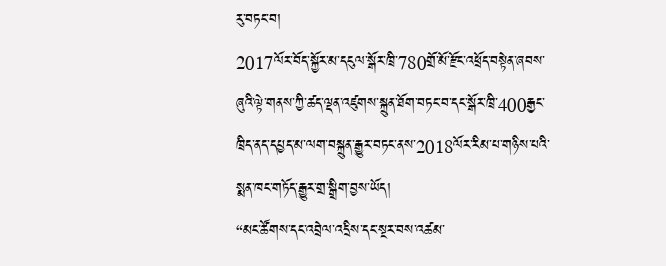རུ་བཏང་བ།
2017ལོར་བོད་སྐྱོར་མ་དངུལ་སྒོར་ཁྲི་780གྲོ་མོ་རྫོང་འཕྲོད་བསྟེན་ཞབས་ཞུའི་ལྟེ་གནས་ཀྱི་ཚད་ལྡན་འཛུགས་སྐྲུན་ཐོག་བཏང་བ་དང་སྒོར་ཁྲི་400རྒྱང་ཁྲིད་ནད་དཔྱད་མ་ལག་བསྐྲུན་རྒྱུར་བཏང་ནས་2018ལོར་རིམ་པ་གཉིས་པའི་སྨན་ཁང་གཏོད་རྒྱུར་གྲ་སྒྲིག་བྱས་ཡོད།
“མང་ཚོགས་དང་འབྲེལ་འདྲིས་དང་སྔར་བས་འཚམ་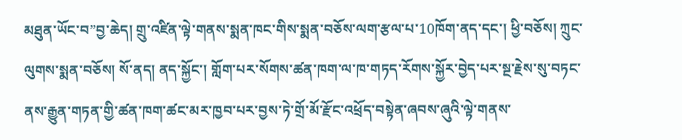མཐུན་ཡོང་བ”བྱ་ཆེད། གྲུ་འཛིན་ལྟེ་གནས་སྨན་ཁང་གིས་སྨན་བཅོས་ལག་རྩལ་པ་10ཁོག་ནད་དང་། ཕྱི་བཅོས། ཀྲུང་ལུགས་སྨན་བཅོས། སོ་ནད། ནད་སྐྱོང་། གློག་པར་སོགས་ཚན་ཁག་ལ་ཁ་གཏད་རོགས་སྐྱོར་བྱེད་པར་སྔ་རྗེས་སུ་བཏང་ནས་རྒྱུན་གཏན་གྱི་ཚན་ཁག་ཚང་མར་ཁྱབ་པར་བྱས་ཏེ་གྲོ་མོ་རྫོང་འཕྲོད་བསྟེན་ཞབས་ཞུའི་ལྟེ་གནས་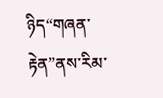ཉིད“གཞན་རྟེན”ནས་རིམ་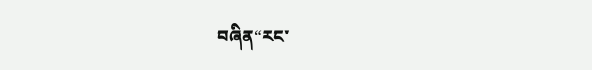བཞིན“རང་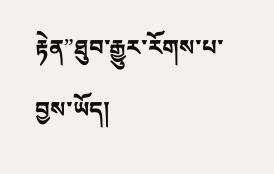རྟེན”ཐུབ་རྒྱུར་རོགས་པ་བྱས་ཡོད།